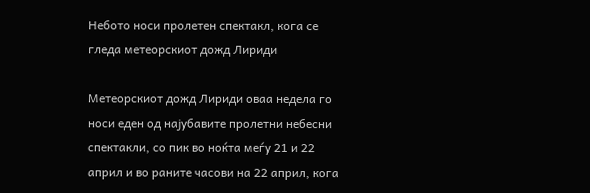Небото носи пролетен спектакл, кога се гледа метеорскиот дожд Лириди

Метеорскиот дожд Лириди оваа недела го носи еден од најубавите пролетни небесни спектакли, со пик во ноќта меѓу 21 и 22 април и во раните часови на 22 април, кога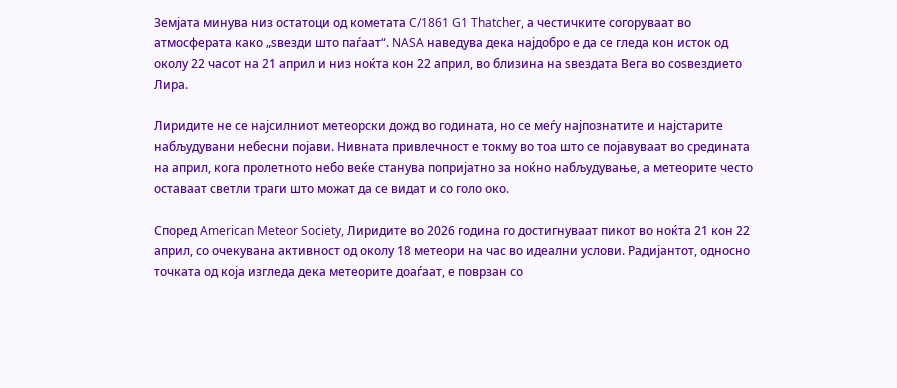Земјата минува низ остатоци од кометата C/1861 G1 Thatcher, а честичките согоруваат во атмосферата како „ѕвезди што паѓаат“. NASA наведува дека најдобро е да се гледа кон исток од околу 22 часот на 21 април и низ ноќта кон 22 април, во близина на ѕвездата Вега во соѕвездието Лира.

Лиридите не се најсилниот метеорски дожд во годината, но се меѓу најпознатите и најстарите набљудувани небесни појави. Нивната привлечност е токму во тоа што се појавуваат во средината на април, кога пролетното небо веќе станува попријатно за ноќно набљудување, а метеорите често оставаат светли траги што можат да се видат и со голо око.

Според American Meteor Society, Лиридите во 2026 година го достигнуваат пикот во ноќта 21 кон 22 април, со очекувана активност од околу 18 метеори на час во идеални услови. Радијантот, односно точката од која изгледа дека метеорите доаѓаат, е поврзан со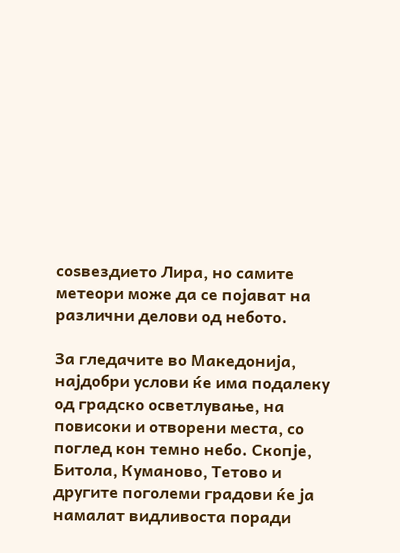соѕвездието Лира, но самите метеори може да се појават на различни делови од небото.

За гледачите во Македонија, најдобри услови ќе има подалеку од градско осветлување, на повисоки и отворени места, со поглед кон темно небо. Скопје, Битола, Куманово, Тетово и другите поголеми градови ќе ја намалат видливоста поради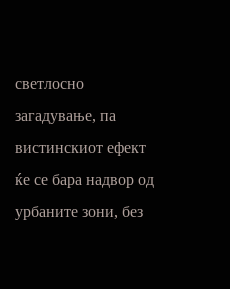светлосно загадување, па вистинскиот ефект ќе се бара надвор од урбаните зони, без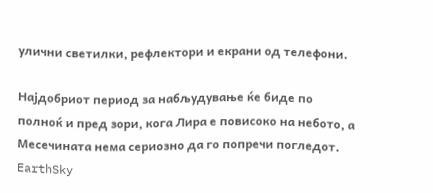улични светилки, рефлектори и екрани од телефони.

Најдобриот период за набљудување ќе биде по полноќ и пред зори, кога Лира е повисоко на небото, а Месечината нема сериозно да го попречи погледот. EarthSky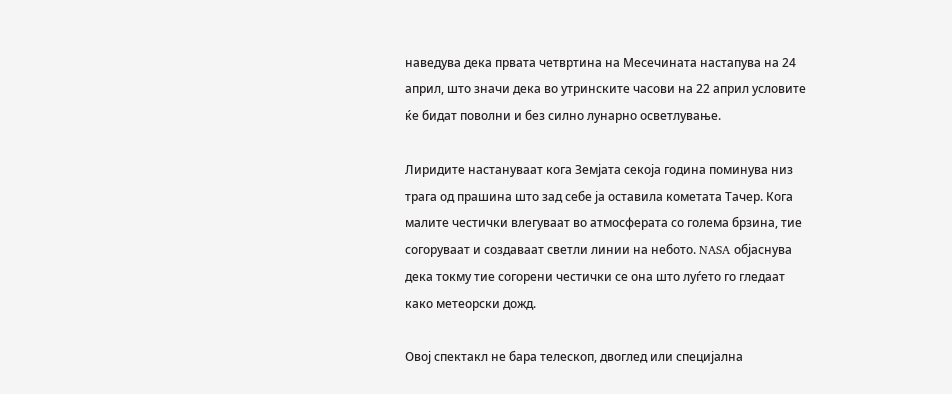наведува дека првата четвртина на Месечината настапува на 24 април, што значи дека во утринските часови на 22 април условите ќе бидат поволни и без силно лунарно осветлување.

Лиридите настануваат кога Земјата секоја година поминува низ трага од прашина што зад себе ја оставила кометата Тачер. Кога малите честички влегуваат во атмосферата со голема брзина, тие согоруваат и создаваат светли линии на небото. NASA објаснува дека токму тие согорени честички се она што луѓето го гледаат како метеорски дожд.

Овој спектакл не бара телескоп, двоглед или специјална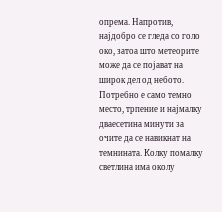опрема. Напротив, најдобро се гледа со голо око, затоа што метеорите може да се појават на широк дел од небото. Потребно е само темно место, трпение и најмалку дваесетина минути за очите да се навикнат на темнината. Колку помалку светлина има околу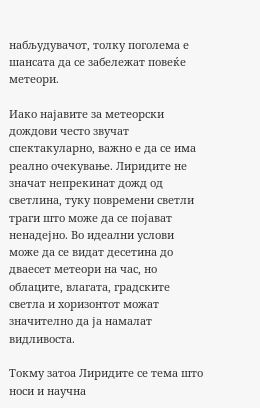набљудувачот, толку поголема е шансата да се забележат повеќе метеори.

Иако најавите за метеорски дождови често звучат спектакуларно, важно е да се има реално очекување. Лиридите не значат непрекинат дожд од светлина, туку повремени светли траги што може да се појават ненадејно. Во идеални услови може да се видат десетина до дваесет метеори на час, но облаците, влагата, градските светла и хоризонтот можат значително да ја намалат видливоста.

Токму затоа Лиридите се тема што носи и научна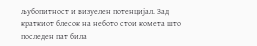љубопитност и визуелен потенцијал. Зад краткиот блесок на небото стои комета што последен пат била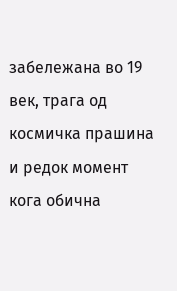забележана во 19 век, трага од космичка прашина и редок момент кога обична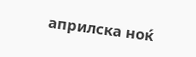априлска ноќ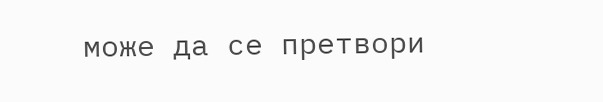може да се претвори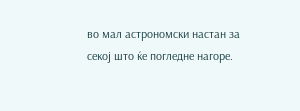во мал астрономски настан за секој што ќе погледне нагоре.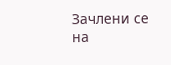Зачлени се на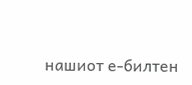нашиот е-билтен